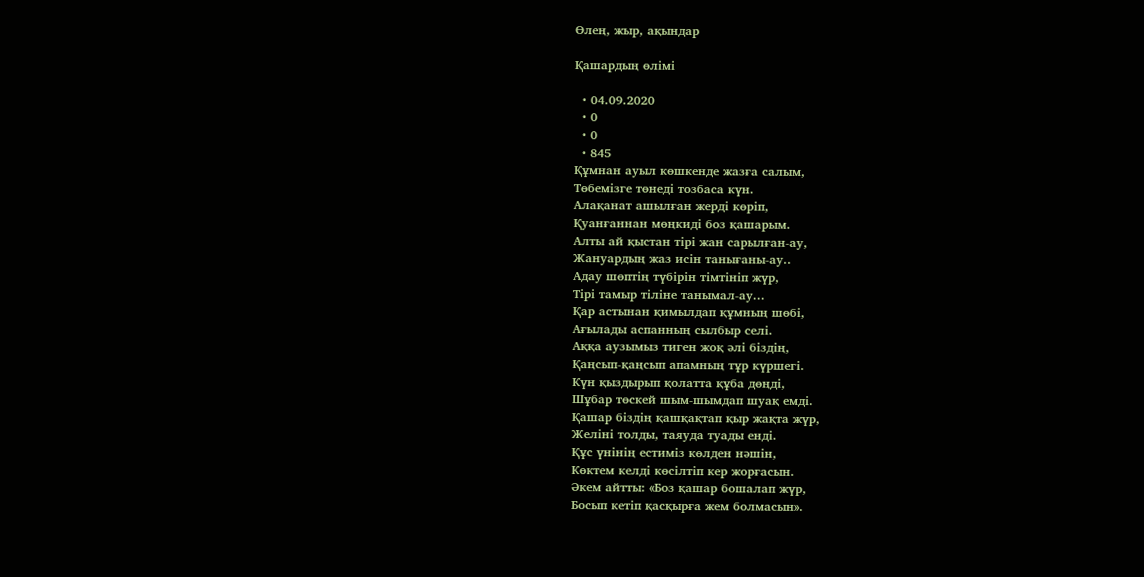Өлең, жыр, ақындар

Қашардың өлімі

  • 04.09.2020
  • 0
  • 0
  • 845
Құмнан ауыл көшкенде жазға салым,
Төбемізге төнеді тозбаса күн.
Алақанат ашылған жерді көріп,
Қуанғаннан мөңкиді боз қашарым.
Алты ай қыстан тірі жан сарылған-ау,
Жануардың жаз исін танығаны-ау..
Адау шөптің түбірін тімтініп жүр,
Тірі тамыр тіліне танымал-ау...
Қар астынан қимылдап құмның шөбі,
Ағылады аспанның сылбыр селі.
Аққа аузымыз тиген жоқ әлі біздің,
Қаңсып-қаңсып апамның тұр күршегі.
Күн қыздырып қолатта құба дөңді,
Шұбар төскей шым-шымдап шуақ емді.
Қашар біздің қашқақтап қыр жақта жүр,
Желіні толды, таяуда туады енді.
Құс үнінің естиміз көлден нәшін,
Көктем келді көсілтіп кер жорғасын.
Әкем айтты: «Боз қашар бошалап жүр,
Босып кетіп қасқырға жем болмасын».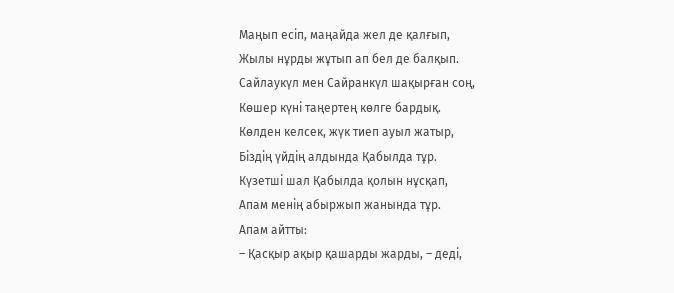Маңып есіп, маңайда жел де қалғып,
Жылы нұрды жұтып ап бел де балқып.
Сайлаукүл мен Сайранкүл шақырған соң,
Көшер күні таңертең көлге бардық.
Көлден келсек, жүк тиеп ауыл жатыр,
Біздің үйдің алдында Қабылда тұр.
Күзетші шал Қабылда қолын нұсқап,
Апам менің абыржып жанында тұр.
Апам айтты:
– Қасқыр ақыр қашарды жарды, – деді,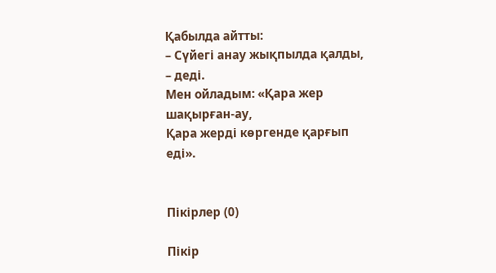Қабылда айтты:
– Сүйегі анау жықпылда қалды, – деді.
Мен ойладым: «Қара жер шақырған-ау,
Қара жерді көргенде қарғып еді».


Пікірлер (0)

Пікір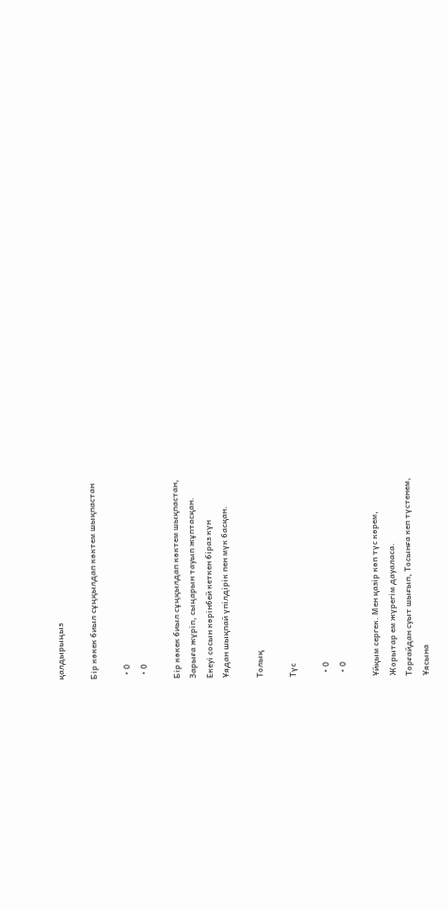қалдырыңыз

Бір көкек биыл сұңқылдап көктем шықпастан

  • 0
  • 0

Бір көкек биыл сұңқылдап көктем шықпастан,
Зарыға жүріп, сыңарын тауып жұптасқан.
Екеуі сосын көрінбей кеткен біраз күн
Ұядан шықпай үпілдірік пен мүк басқан.

Толық

Түс

  • 0
  • 0

Ұйқым сергек. Мен қазір көп түс көрем,
Жорытар ем жүрегім дауаласа.
Торғайдан суыт шығып, Тосынға кеп түстенем,
Ұясына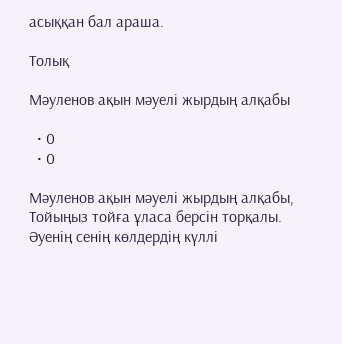асыққан бал араша.

Толық

Мәуленов ақын мәуелі жырдың алқабы

  • 0
  • 0

Мәуленов ақын мәуелі жырдың алқабы,
Тойыңыз тойға ұласа берсін торқалы.
Әуенің сенің көлдердің күллі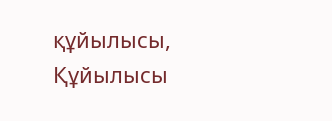құйылысы,
Құйылысы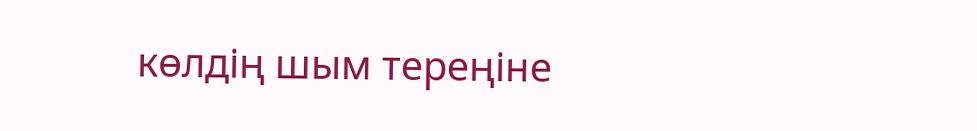көлдің шым тереңіне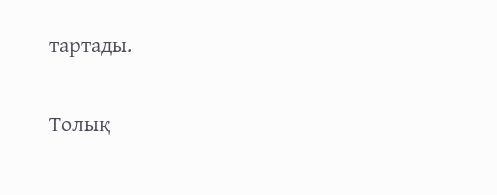тартады.

Толық